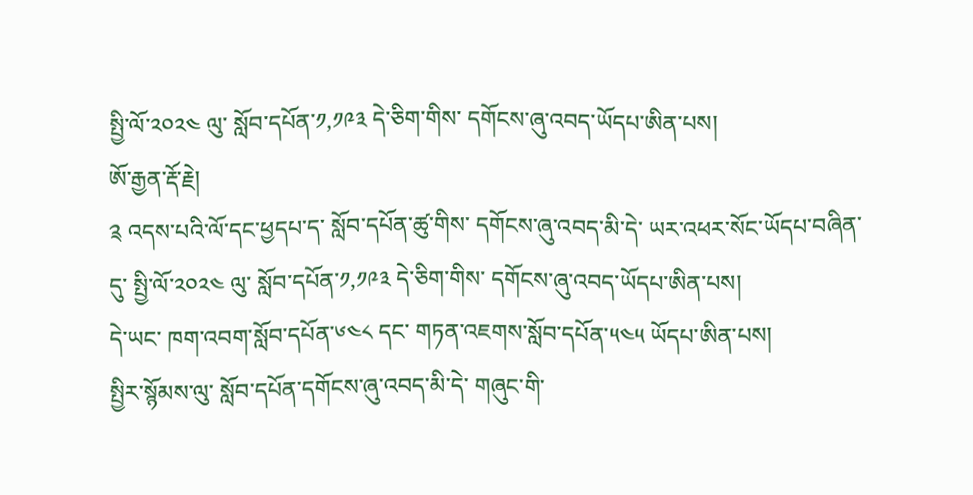སྤྱི་ལོ་༢༠༢༤ ལུ་ སློབ་དཔོན་༡,༡༩༣ དེ་ཅིག་གིས་ དགོངས་ཞུ་འབད་ཡོདཔ་ཨིན་པས།
ཨོ་རྒྱན་རྡོ་རྗེ།
༉ འདས་པའི་ལོ་དང་ཕྱདཔ་ད་ སློབ་དཔོན་ཚུ་གིས་ དགོངས་ཞུ་འབད་མི་དེ་ ཡར་འཕར་སོང་ཡོདཔ་བཞིན་དུ་ སྤྱི་ལོ་༢༠༢༤ ལུ་ སློབ་དཔོན་༡,༡༩༣ དེ་ཅིག་གིས་ དགོངས་ཞུ་འབད་ཡོདཔ་ཨིན་པས།
དེ་ཡང་ ཁག་འབག་སློབ་དཔོན་༦༤༨ དང་ གཏན་འཇགས་སློབ་དཔོན་༥༤༥ ཡོདཔ་ཨིན་པས།
སྤྱིར་སྙོམས་ལུ་ སློབ་དཔོན་དགོངས་ཞུ་འབད་མི་དེ་ གཞུང་གི་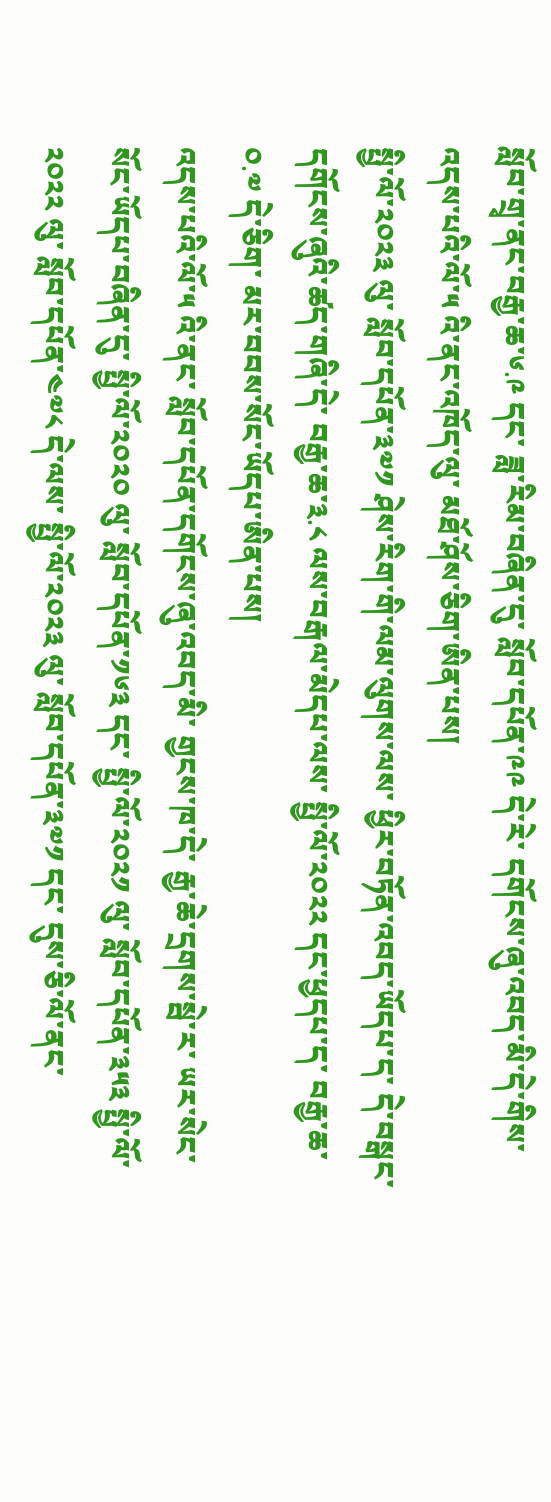སློབ་གྲྭ་ནང་བརྒྱ་ཆ་༦.༩ དང་ ཟླ་རིམ་བཞིན་དུ་ སློབ་དཔོན་༩༩ དེ་རེ་ དགོངས་ཞུ་འབད་མི་དེ་གིས་ འདས་པའི་ལོ་༥ འི་ནང་འཁོད་ལུ་ མཐོ་ཤོས་ཅིག་ཨིན་པས།
སྤྱི་ལོ་༢༠༢༣ ལུ་ སློབ་དཔོན་༣༧༡ ཤེས་རིག་གི་ལམ་ལུགས་ལས་ ཕྱིར་བཏོན་འབད་ཡོདཔ་ད་ དེ་བསྒང་ དགོངས་ཞུའི་ཚད་གཞི་དེ་ བརྒྱ་ཆ་༣.༨ ལས་བརྒལ་མེདཔ་ལས་ སྤྱི་ལོ་༢༠༢༢ དང་ཕྱདཔ་ད་ བརྒྱ་ཆ་༠.༧ དེ་ཅིག་ མར་བབས་སོང་ཡོདཔ་ཨིན་པས།
འདས་པའི་ལོ་༥ འི་ནང་ སློབ་དཔོན་དགོངས་ཞུ་འབད་མི་ གྱངས་ཁ་དེ་ རྒྱ་ཆེ་དྲགས་སྦེ་ར་ ཡར་སེང་སོང་ཡོདཔ་བཞིན་དུ་ སྤྱི་ལོ་༢༠༢༠ ལུ་ སློབ་དཔོན་༡༦༣ དང་ སྤྱི་ལོ་༢༠༢༡ ལུ་ སློབ་དཔོན་༣༥༣ སྤྱི་ལོ་༢༠༢༢ ལུ་ སློབ་དཔོན་༤༧༨ དེ་ལས་ སྤྱི་ལོ་༢༠༢༣ ལུ་ སློབ་དཔོན་༣༧༡ དང་ དུས་ཅི་ལོ་ནང་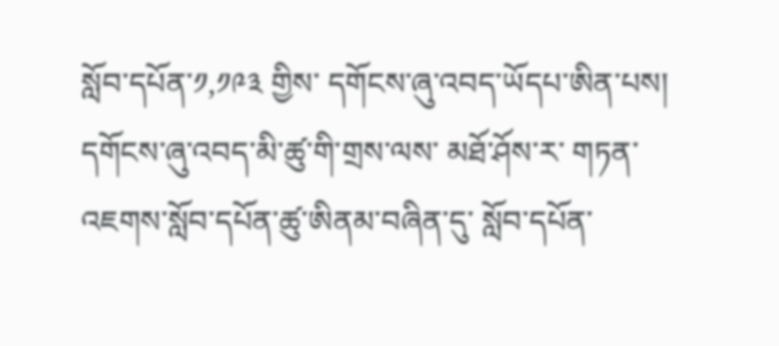སློབ་དཔོན་༡,༡༩༣ གྱིས་ དགོངས་ཞུ་འབད་ཡོདཔ་ཨིན་པས།
དགོངས་ཞུ་འབད་མི་ཚུ་གི་གྲས་ལས་ མཐོ་ཤོས་ར་ གཏན་འཇགས་སློབ་དཔོན་ཚུ་ཨིནམ་བཞིན་དུ་ སློབ་དཔོན་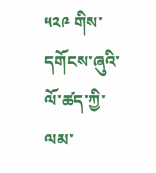༥༢༩ གིས་ དགོངས་ཞུའི་ལོ་ཚད་ཀྱི་ ལམ་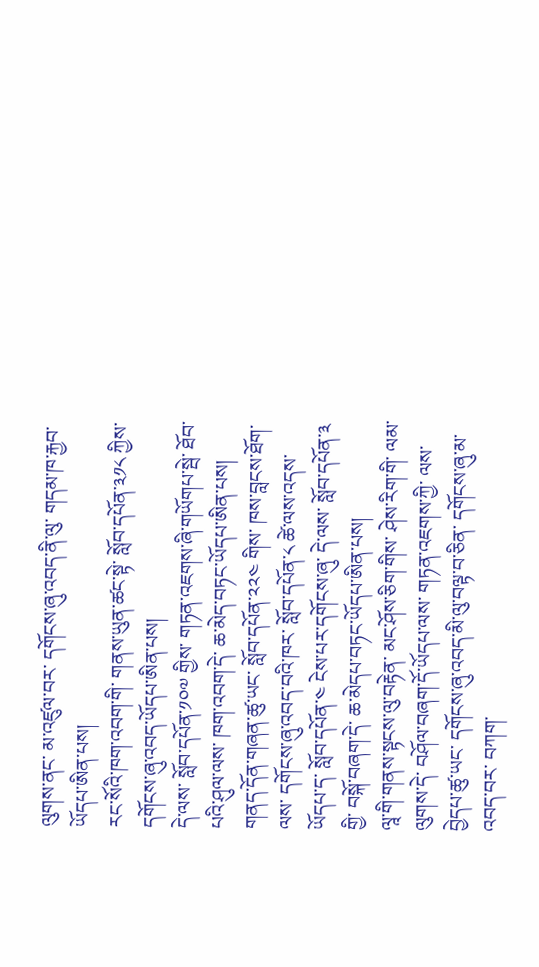ལུགས་ནང་ མ་འཛུལ་བར་ དགོངས་ཞུ་འབད་ནི་ལུ་ གདམ་ཁ་རྐྱབ་ཡོདཔ་ཨིན་པས།
རང་སོའི་ཁག་འབག་གི་ གནས་ཡུན་ཚང་སྟེ་ སློབ་དཔོན་༣༡༨ ཀྱིས་ དགོངས་ཞུ་འབད་ཡོདཔ་ཨིན་པས།
དེ་ལས་ སློབ་དཔོན་༡༠༧ གྱིས་ གཏན་འཇགས་ཞི་གཡོགཔ་སྦེ་ ཐོབ་པའི་ཤུལ་ལས་ ཁག་འབག་དེ་ ཆ་མེད་བཏང་ཡོདཔ་ཨིན་པས།
གནད་དོན་གཞན་ཚུ་ཡང་ སློབ་དཔོན་༢༢༤ གིས་ ཁས་བླངས་ཐོག་ལས་ དགོངས་ཞུ་འབད་བའི་ཁར་ སློབ་དཔོན་༨ ཚེ་ལས་འདས་ཡོདཔ་ད་ སློབ་དཔོན་༤ ངེས་པར་དགོངས་ཞུ་ དེ་ལས་ སློབ་དཔོན་༣ གྱི་ བསྐོ་བཞག་དེ་ ཆ་མེདཔ་བཏང་ཡོདཔ་ཨིན་པས།
ལཱ་གི་གནས་སྟངས་ལུ་བརྟེན་ མང་ཤོས་ཅིག་གིས་ ཤེས་རིག་གི་ ལམ་ལུགས་དེ་ བཤོལ་བཞག་དོ་ཡོདཔ་ལས་ གཏན་འཇགས་ཀྱི་ ལས་བྱེདཔ་ཚུ་ཡང་ དགོངས་ཞུ་འབད་མི་ལུ་བལྟ་བ་ཅིན་ དགོངས་ཞུ་མ་འབད་བར་ བཀག་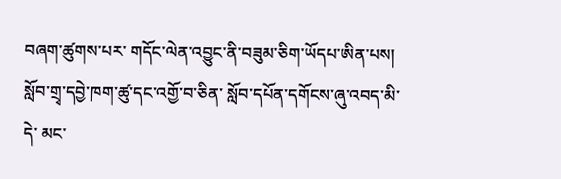བཞག་ཚུགས་པར་ གདོང་ལེན་འབྱུང་ནི་བཟུམ་ཅིག་ཡོདཔ་ཨིན་པས།
སློབ་གྲྭ་དབྱེ་ཁག་ཚུ་དང་འགྱོ་བ་ཅིན་ སློབ་དཔོན་དགོངས་ཞུ་འབད་མི་དེ་ མང་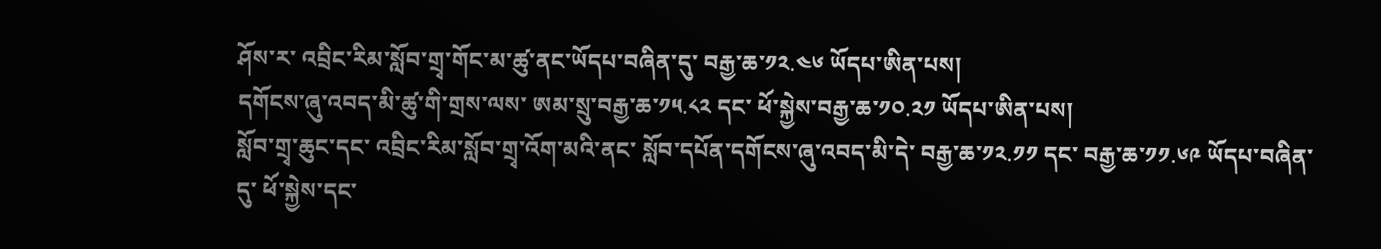ཤོས་ར་ འབྲིང་རིམ་སློབ་གྲྭ་གོང་མ་ཚུ་ནང་ཡོདཔ་བཞིན་དུ་ བརྒྱ་ཆ་༡༢.༤༦ ཡོདཔ་ཨིན་པས།
དགོངས་ཞུ་འབད་མི་ཚུ་གི་གྲས་ལས་ ཨམ་སྲུ་བརྒྱ་ཆ་༡༥.༨༢ དང་ ཕོ་སྐྱེས་བརྒྱ་ཆ་༡༠.༢༡ ཡོདཔ་ཨིན་པས།
སློབ་གྲྭ་ཆུང་དང་ འབྲིང་རིམ་སློབ་གྲྭ་འོག་མའི་ནང་ སློབ་དཔོན་དགོངས་ཞུ་འབད་མི་དེ་ བརྒྱ་ཆ་༡༢.༡༡ དང་ བརྒྱ་ཆ་༡༡.༦༩ ཡོདཔ་བཞིན་དུ་ ཕོ་སྐྱེས་དང་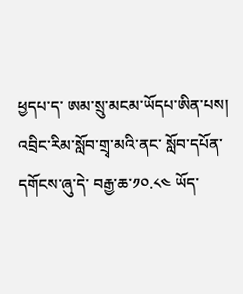ཕྱདཔ་ད་ ཨམ་སྲུ་མངམ་ཡོདཔ་ཨིན་པས།
འབྲིང་རིམ་སློབ་གྲྭ་མའི་ནང་ སློབ་དཔོན་དགོངས་ཞུ་དེ་ བརྒྱ་ཆ་༡༠.༨༤ ཡོད་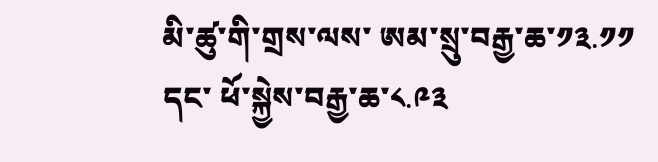མི་ཚུ་གི་གྲས་ལས་ ཨམ་སྲུ་བརྒྱ་ཆ་༡༣.༡༡ དང་ ཕོ་སྐྱེས་བརྒྱ་ཆ་༨.༩༣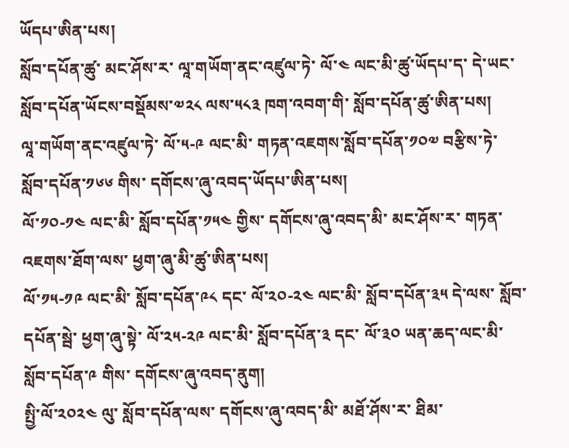ཡོདཔ་ཨིན་པས།
སློབ་དཔོན་ཚུ་ མང་ཤོས་ར་ ལཱ་གཡོག་ནང་འཛུལ་ཏེ་ ལོ་༤ ལང་མི་ཚུ་ཡོདཔ་ད་ དེ་ཡང་ སློབ་དཔོན་ཡོངས་བསྡོམས་༧༢༨ ལས་༥༨༣ ཁག་འབག་གི་ སློབ་དཔོན་ཚུ་ཨིན་པས།
ལཱ་གཡོག་ནང་འཛུལ་ཏེ་ ལོ་༥-༩ ལང་མི་ གཏན་འཇགས་སློབ་དཔོན་༡༠༧ བརྩིས་ཏེ་ སློབ་དཔོན་༡༦༦ གིས་ དགོངས་ཞུ་འབད་ཡོདཔ་ཨིན་པས།
ལོ་༡༠-༡༤ ལང་མི་ སློབ་དཔོན་༡༥༤ གྱིས་ དགོངས་ཞུ་འབད་མི་ མང་ཤོས་ར་ གཏན་འཇགས་ཐོག་ལས་ ཕྱག་ཞུ་མི་ཚུ་ཨིན་པས།
ལོ་༡༥-༡༩ ལང་མི་ སློབ་དཔོན་༩༨ དང་ ལོ་༢༠-༢༤ ལང་མི་ སློབ་དཔོན་༣༥ དེ་ལས་ སློབ་དཔོན་སྦེ་ ཕྱག་ཞུ་སྟེ་ ལོ་༢༥-༢༩ ལང་མི་ སློབ་དཔོན་༣ དང་ ལོ་༣༠ ཡན་ཆད་ལང་མི་ སློབ་དཔོན་༩ གིས་ དགོངས་ཞུ་འབད་ནུག།
སྤྱི་ལོ་༢༠༢༤ ལུ་ སློབ་དཔོན་ལས་ དགོངས་ཞུ་འབད་མི་ མཐོ་ཤོས་ར་ ཐིམ་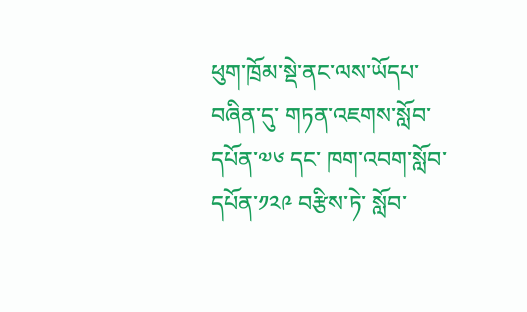ཕུག་ཁྲོམ་སྡེ་ནང་ལས་ཡོདཔ་བཞིན་དུ་ གཏན་འཇགས་སློབ་དཔོན་༧༦ དང་ ཁག་འབག་སློབ་དཔོན་༡༢༩ བརྩིས་ཏེ་ སློབ་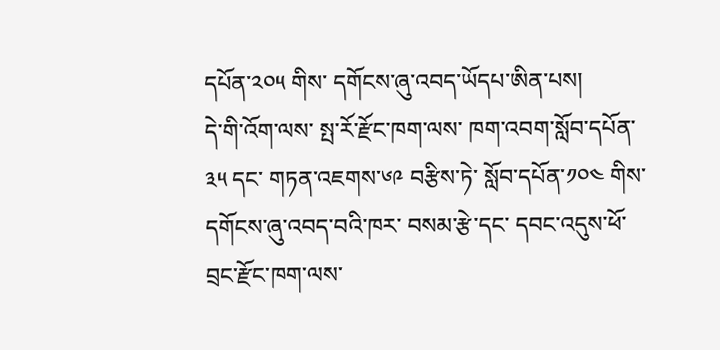དཔོན་༢༠༥ གིས་ དགོངས་ཞུ་འབད་ཡོདཔ་ཨིན་པས།
དེ་གི་འོག་ལས་ སྤ་རོ་རྫོང་ཁག་ལས་ ཁག་འབག་སློབ་དཔོན་༣༥ དང་ གཏན་འཇགས་༦༩ བརྩིས་ཏེ་ སློབ་དཔོན་༡༠༤ གིས་ དགོངས་ཞུ་འབད་བའི་ཁར་ བསམ་རྩེ་དང་ དབང་འདུས་ཕོ་བྲང་རྫོང་ཁག་ལས་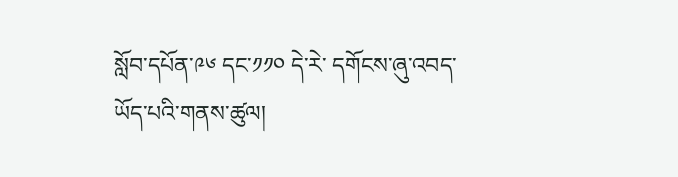སློབ་དཔོན་༩༦ དང་༡༡༠ དེ་རེ་ དགོངས་ཞུ་འབད་ཡོད་པའི་གནས་ཚུལ།